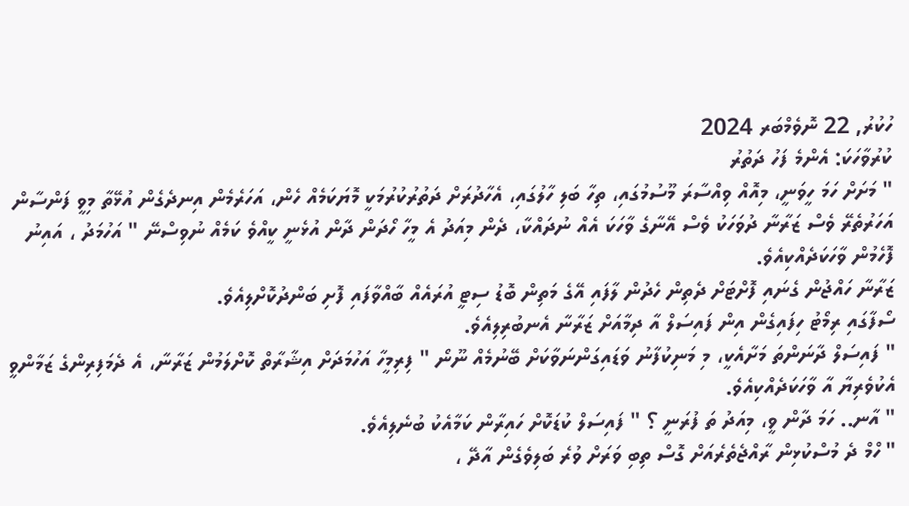ހުކުރު, 22 ނޮވެމްބަރ 2024
ކުރުވާހަކަ: އެންމެ ފަހު ދަތުރު
" މަށަށް ހަމަ ހީވަނީ، މިއޮއް ވިއްސާރަ މޫސުމުގައި، ތިހާ ބަލި ހާލުގައި، އެހާދުރަށް ދަތުރުކުރުމަކީ މޮޔަކަމެއް ހެން، އަހަރެމެން އިނދެގެން އުޅޭތާ މިވީ ފަންސާން އަހަރުތެރޭ ވެސް ޒަރާނާ ދުވަހަކު ވެސް އޭނާގެ ވާހަކަ އެއް ނުދައްކާ، ދެން މިއަދު އެ މީހާ ހޯދަން ދާން އުޅެނީ ކީއްވެ ކަމެއް ނުވިސްނޭ " އަހުމަދު ، އައިނު ފޮހެމުން ވާހަކަދެއްކިއެވެ.
ޒަރާނާ ހައްޖުން ގެނައި ފޮށްޓަށް ދެތިން ހެދުން ލާފައި އޭގެ މަތިން ބޮޑު ސިޓީ އުރައެއް ބާއްވާފައި ފޮށި ބަންދުކޮށްލިއެވެ.
ސޯފާގައި ރިމޯޓު ހިފައިގެން އިން ފައިސަލް އާ ދިމާއަށް ޒަރާނާ އެނބުރިލިއެވެ.
" ފައިސަލް ދާނަންތަ މަށާއެކީ، މި މަނިކުފާނު ވަޑައިގަންނަވާކަށް ބޭނުމެއް ނޫނޯ " ފިރިމީހާ އަހުމަދަށް އިޝާރާތް ކޮށްލަމުން ޒަރާނާ، އެ ދެމަފިރިންގެ ޒަމާންވީ އެކުވެރިޔާ އާ ވާހަކަދެއްކިއެވެ.
" އާނ.. ހަމަ ދާން ވީ، މިއަދު ތަ ފުރަނީ ؟ " ފައިސަލް ކުޑަކޮށް ހައިރާން ކަމާއެކު ބުނެލިއެވެ.
" ހްމް ދެ މުސްކުޅިން ރާއްޖެތެރެއަށް ގޮސް ތިބި ވަރަށް ވުރެ ބަލިވެގެން އާދޭ ،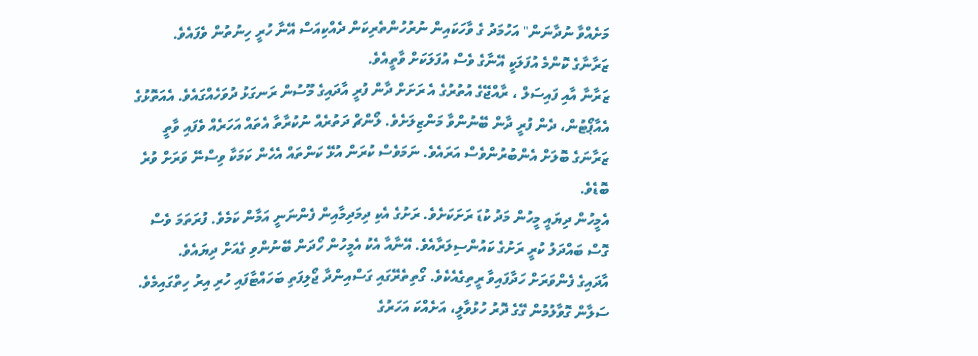މަށެއްވާ ނުދާނަން" އަހުމަދު ގެ ވާހަކައިން ނުރުހުންތެރިކަން ދެއްކިއަސް އޭނާ ހުރީ ހިނުތުން ވެފައެވެ. ޒަރާނާގެ ކޮންމެ އުފަލަކީ އޭނާގެ ވެސް އުފަލަކަށް ވާތީއެވެ.
ޒަރާނާ އާއި ފައިސަލް ، ރާއްޖޭގެ އުތުރުގެ އެ ރަށަށް ދާން ފުރީ އާދައިގެ މޫސުން ރަނގަޅު ދުވަހެއްގައެވެ. އެއަތޮޅުގެ އެއާޕޯޓުން، ދެން ފުރީ ދާން ބޭނުންވާ މަންޒިލަށެވެ. ލޯންޗް ދަތުރެއް ނުކުރާތާ އެތައް އަހަރެއް ވެފައި ވާތީ ޒަރާނަގެ ބޮލަށް އެންބުރުންވެސް އަރައެވެ. ނަމަވެސް ކުރަން އުޅޭ ކަންތައް އެހެން ކަމަކާ ވިސްނޭ ވަރަށް ވުރެ ބޮޑެވެ.
އެމީހުން ދިޔައީ މީހުން މަދު ކުޑަ ރަށަކަށެވެ. ރަށުގެ އެކި ދިމަދިމާއިން ފެންނަނީ އަމާން ކަމެވެ. ފުރަތަމަ ވެސް ގޮސް ބައްދަލު ކުރީ ރަށުގެ ކައުންސިލަރާއެވެ. އޭނާއާ އެކު އެމީހުން ހޯދަން ބޭނުންވި ގެއަށް ދިޔައެވެ.
އާދައިގެ ފެންވަރަށް ހަދާފައިވާ ރީތިގެއެކެވެ. ގޯތިތެރޭގައި ގަސްއިންދާ ޖޯލިފަތި ބަހައްޓާފައި ހުރި އިރު ހިތްގައިމެވެ. ސަލާން ގޮވާލުމުން ގޭގެ ދޮރު ހުޅުވާލީ، އަށެއްކަ އަހަރުގެ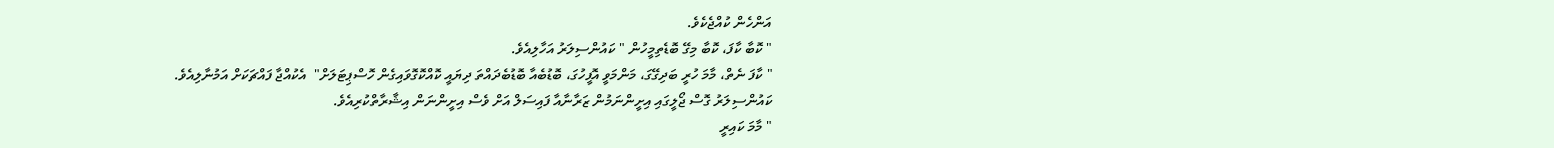އަންހެން ކުއްޖެކެވެ.
" ކޮބާ ކާފަ، ކޮބާ މިގޭ ބޮޑެތިމީހުން " ކައުންސިލަރު އަހާލިއެވެ.
" ކާފަ ނެތް، މާމަ ހުރީ ބަދިގޭގަ، މަންމަވީ އޮފީހުގަ، ބޮޑުބެއާ ބޮޑުބެދައްތަ ދިޔައީ ކޮއްކޮގޮވައިގެން ހޮސްޕިޓަލަށް"  އެކުއްޖާ ފައްޗަކަށް އަމުނާލިއެވެ.
ކައުންސިލަރު ގޮސް ޖޯލީގައި އިށީންނަމުން ޒަރާނާއާ ފައިސަލް އަށް ވެސް އިށީންނަން އިޝާރާތްކުރިއެވެ.
" މާމަ ކައިރީ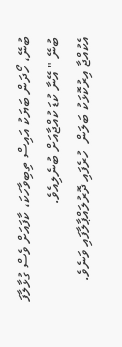ބުނޭ، ހޯދަން ބަޔަކު އައިސް ތިބިވާހަކަ، ކާފައަށް ވެސް ގުޅާލާފަ ބުނޭ " އޭނާ ކުޑަ ކުއްޖާއަށް ބުނެލިއެވެ.
އެކުއްޖާ އިރުކޮޅަކު ބަލަން  ހުރެފައި ދޮރުލައްޕާލާފައި ވަނެވެ.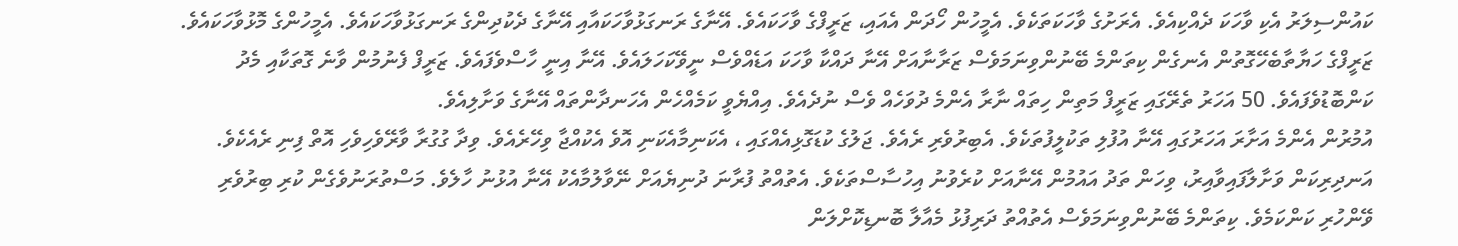ކައުންސިލަރު އެކި ވާހަކަ ދެއްކިއެވެ. އެރަށުގެ ވާހަކަތަކެވެ. އެމީހުން ހޯދަން އެއައި، ޒަރީފްގެ ވާހަކައެވެ. އޭނާގެ ރަނގަޅުވާހަކައާއި އޭނާގެ ދެކުދިންގެ ރަނގަޅުވާހަކައެވެ. އެމީހުންގެ މޮޅުވާހަކައެވެ.
ޒަރީފްގެ ހަޔާތާބެހޭގޮތުން އެނގެން ކިތަންމެ ބޭނުންވިނަމަވެސް ޒަރާނާއަށް އޭނާ ދައްކާ ވާހަކަ އަޑެއްވެސް ނީވޭކަހަލައެވެ. އޭނާ އިނީ ހާސްވެފައެވެ. ޒަރީފް ފެނުމުން ވާނެ ގޮތަކާއި މެދު ކަންބޮޑުވެފައެވެ. 50 އަހަރު ތެރޭގައި ޒަރީފް މަތިން ހިތައް ނާރާ އެންމެ ދުވަހެއް ވެސް ނުދެއެވެ. އިއްޔެވީ ކަމެއްހެން އެހަނދާންތައް އޭނާގެ ވަށާލިއެވެ.
އުމުރުން އެންމެ އަށާރަ އަހަރުގައި އޭނާ އުފުލި ތަކުލީފުތަކެވެ. އެބިރުވެރި ރެއެވެ. ޖަލުގެ ކުޑަގޮޅިއެއްގައި ، އެކަނިމާއެކަނި އޮވެ އެކުއްޖާ ވިހޭރެއެވެ. ވިދާ ގުގުރާ ވާރޭވެހިވެހި އޮތް ފިނި ރެއެކެވެ. އަނދިރިކަން ވަށާލާފައިވާއިރު، ވިހަން ތަދު އައުމުން އޭނާއަށް ކުރެވުނު އިހުސާސްތަކެވެ. އެތުއްތު ފުރާނަ ދުނިޔެއަށް ނޭވާލުމާއެކު އޭނާ އުޅުނު ހާލެވެ. މަސްތުރަނުވެގެން ކުރި ބިރުވެރި ވޭންހުރި ކަންކަމެވެ. ކިތަންމެ ބޭނުންވިނަމަވެސް އެތުއްތު ދަރިފުޅު މެއާލާ ބޮނޑިކޮށްލަން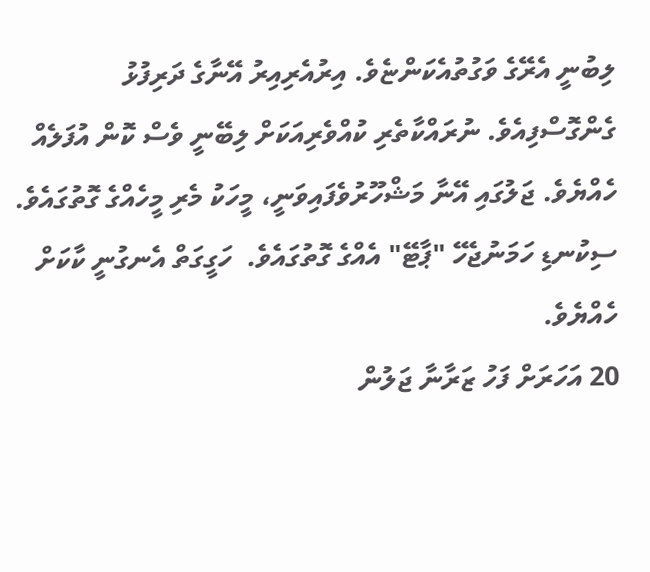ލިބުނީ އެރޭގެ ވަގުތުއެކަންޏެވެ. އިރުއެރިއިރު އޭނާގެ ދަރިފުޅު ގެންގޮސްފިއެވެ. ނުރައްކާތެރި ކުއްވެރިއަކަށް ލިބޭނީ ވެސް ކޮން އުފަލެއް ހެއްޔެވެ. ޖަލުގައި އޭނާ މަޝްހޫރުވެފައިވަނީ، މީހަކު މެރި މީހެއްގެ ގޮތުގައެވެ. ސިކުނޑި ހަމަނުޖެހޭ "ޕާޓޭ" އެއްގެ ގޮތުގައެވެ.  ހަގީގަތް އެނގުނީ ކާކަށް ހެއްޔެވެ.
20 އަހަރަށް ފަހު ޒަރާނާ ޖަލުން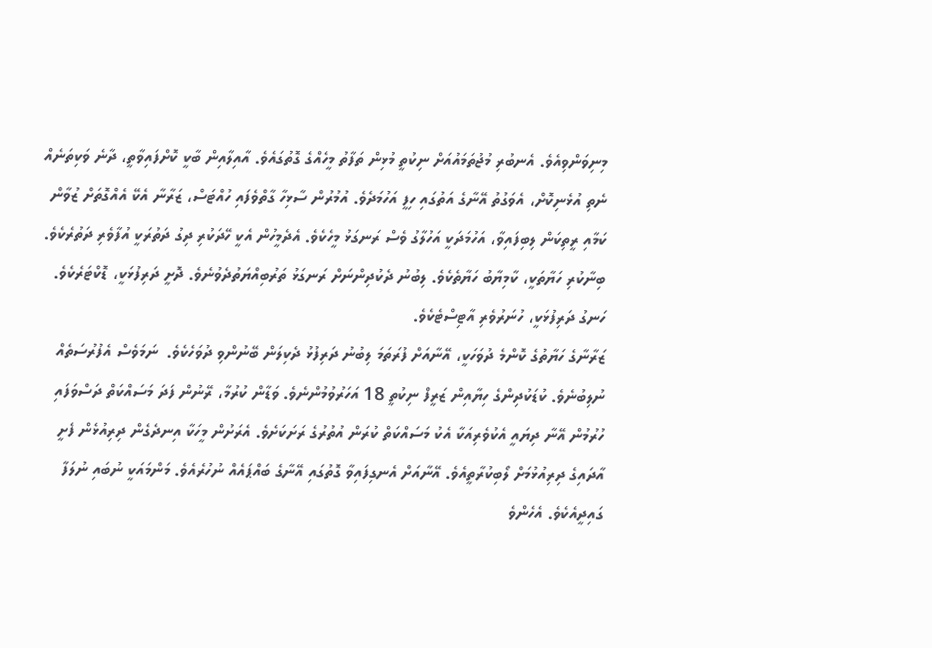މިނިވަންވިއެވެ. އެނބުރި މުޖުތަމައުއަށް ނިކުތީ މުޅިން ތަފާތު މީހެއްގެ ގޮތުގައެވެ. އާއިލާއިން ބާކީ ކޮށްފައިވާތީ، ދާނެ ވަކިތަނެއް ނެތި އުޅެނިކޮށް، އެވަގުތު އޭނާގެ އަތުގައި ހިފީ އަހުމަދެވެ. އުމުރުން ސާޅިހާ ގާތްވެފައި ހުއްޓަސް، ޒަރާނާ އެކޭ އެއްގޮތަށް ޒުވާން ކަމާއި ރީތިކަން ލިބިފައިވާ، އަހުމަދަކީ އަހުލާގު ވެސް ރަނގަޅު މީހެކެވެ. އެދެމީހުން އެކީ ހޭދަކުރި ދިގު ދަތުރަކީ އުފާވެރި ދަތުރެކެވެ. ބިނާކުރި ހަޔާތަކީ، ކާމިޔާބު ހަޔާތެކެވެ. ލިބުނު ދެކުދިންނަށް ރަނގަޅު ތަރުބިއްޔަތުދެވުނެވެ. ދޮށީ ދަރިފުޅަކީ، ޑޮކްޓަރެކެވެ. ހަނގު ދަރިފުޅަކީ، ހުނަރުވެރި އާޓިސްޓެކެވެ.
ޒަރާނާގެ ހަޔާތުގެ ކޮންމެ ދުވަހަކީ، އޭނާއަށް ފުރަތަމަ ލިބުނު ދަރިފުޅު ދެކިލަން ބޭނުންވި ދުވަހެކެވެ.  ނަމަވެސް އެފުރުސަތެއް ނުލިބުނެވެ. ކުޑަކުދިންގެ ހިޔާއިން ޒަރީފް ނިކުތީ 18 އަހަރުވުމުންނެވެ. ވަޑާން ކުރުމާ، ރޭނުން ފަދަ މަސައްކަތް ދަސްވަފައި ހުރުމުން އޭނާ ދިޔައީ އެކުވެރިއަކާ އެކު މަސައްކަތް ކުރަން އުތުރުގެ ރަށަކަށެވެ. އެރަށުން މީހަކާ އިނދެގެން ދިރިއުޅެން ފެށީ އާދައިގެ ދިރިއުޅުމަށް ލޯބިކުރާތީއެވެ. އޭނާއަށް އެނގިފައިވާ ގޮތުގައި އޭނާގެ ބައްޕައެއް ނުހުރެއެވެ. މަންމައަކީ ނުބައި ނުލަފާ ގައިދީއެކެވެ. އެހެންވެ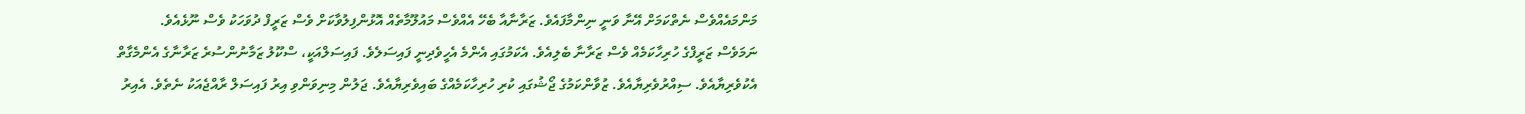މަންމައެއްވެސް ނެތްކަމަށް އޭނާ ވަނީ ނިންމާފައެވެ. ޒަރާނާއާ ބެހޭ އެއްވެސް މައުލޫމާތެއް އޮޅުންފިލުވާކަށް ވެސް ޒަރީފް ދުވަހަކު ވެސް ނޫޅެއެވެ.
ނަމަވެސް ޒަރީފްގެ ހުރިހާކަމެއް ވެސް ޒަރާނާ ބެލިއެވެ. އެކަމުގައި އެންމެ އެހީވެދިނީ ފައިސަލެވެ. ފައިސަލްއަކީ، ސްކޫލު ޒަމާނުންސުރެ ޒަރާނާގެ އެންމެގާތް އެކުވެރިޔާއެވެ. ސިއްރުވެރިޔާއެވެ. ޒުވާންކަމުގެ ޖޯޝުގައި ކުރި ހުރިހާކަމެއްގެ ބައިވެރިޔާއެވެ. ޖަލުން މިނިވަންވި އިރު ފައިސަލް ރާއްޖެއަކު ނެތެވެ. އެއިރު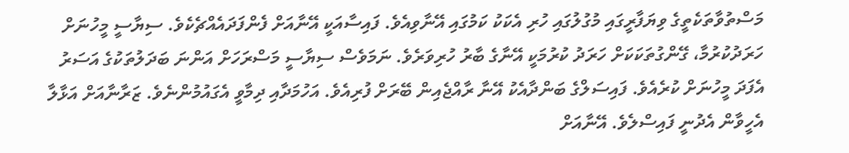މަސްތުވާތަކެތީގެ ވިޔަފާރީގައި މުގުލުގައި ހުރި އެކަކު ކަމުގައި އޭނާވިއެވެ. ފައިސާއަކީ އޭނާއަށް ފެންފަދައެއްޗެކެވެ. ސިޔާސީ މީހުނަށް ހަރަދުކުރުމާ، ގޭންގުތަކަކަށް ހަރަދު ކުރުމަކީ އޭނާގެ ބާރު ހުރިވަރެވެ. ނަމަވެސް ސިޔާސީ މަސްރަހަށް އަންނަ ބަދަލުތަކުގެ އަސަރު އެފަދަ މީހުނަށް ކުރެއެވެ. ފައިސަލްގެ ބަންދާއެކު އޭނާ ރާއްޖެއިން ބޭރަށް ފުރިއެވެ. އަހުމަދާއި ދިމާވީ އެގައުމުންނެވެ. ޒަރާނާއަށް އަޅާލާ އެހީވާން އެދުނީ ފައިސްލެވެ. އޭނާއަށް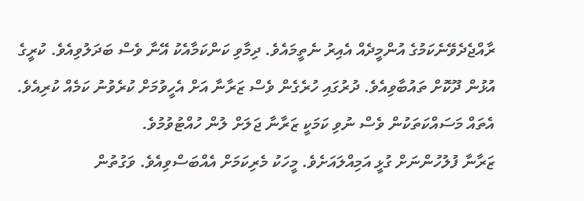ރާއްޖެދެވޭނެކަމުގެ އުންމީދެއް އެއިރު ނެތީމައެވެ. ދިމާވި ކަންކަމާއެކު އޭނާ ވެސް ބަދަލުވިއެވެ. ކުރީގެ އުޅުން ދޫކޮށް ތައުބާވިއެވެ. ދުރުގައި ހުރެގެން ވެސް ޒަރާނާ އަށް އެހީވުމަށް ކުރެވުނު ކަމެއް ކުރިއެވެ. އެތައް މަސައްކަތަކުން ވެސް ނުވި ކަމަކީ ޒަރާނާ ޖަލަށް ލުން ހުއްޓުވުމުވެ.
ޒަރާނާ ފުލުހުންނަށް ގުޅީ އަމިއްލައަށެވެ. މީހަކު މެރިކަމަށް އެއްބަސްވިއެވެ. ވަގުތުން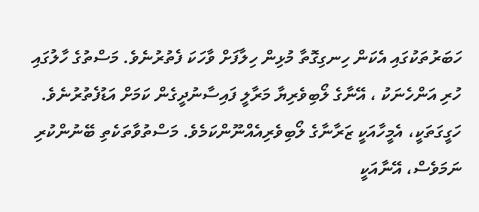ހަބަރުތަކުގައި އެކަން ހިނގިގޮތާ މުޅިން ހިލާފަށް ވާހަކަ ފެތުރުނެވެ. މަސްތުގެ ހާލުގައި ހުރި އަންހެނަކު ، އޭނާގެ ލޯބިވެރިޔާ މަރާލީ ފައިސާނުދީގެން ކަމަށް އަޑުފެތުރުނެވެ. ހަގީގަތަކީ، އެމީހާއަކީ ޒަރާނާގެ ލޯބިވެރިއެއްނޫންކަމެވެ. މަސްތުވާތަކެތި ބޭނުންކުރި ނަމަވެސް، އޭނާއަކީ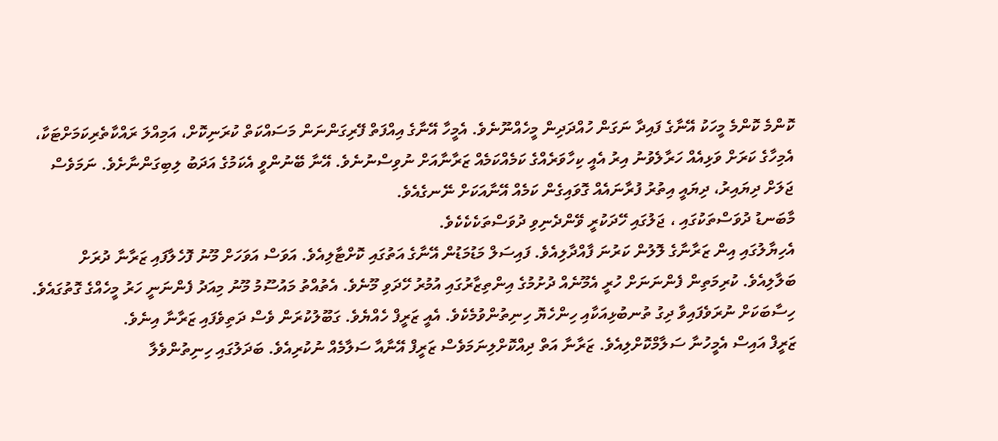ކޮންމެ ކޮންމެ މީހަކު އޭނާގެ ފައިދާ ނަގަން ހުއްދަދިން މީހެއްނޫނެވެ. އެމީހާ އޭނާގެ އިއްފަތް ފޭރިގަންނަން މަސައްކަތް ކުރަނިކޮށް، އަމިއްލަ ރައްކާތެރިކަމަށްޓަކާ، އެމިހާގެ ކަރަށް ވަޅިއެއް ހަރާލެވުނު އިރު އެއީ ކިހާވަރެއްގެ ކަމެއްކަމެއް ޒަރާނާއަށް ނުވިސްނުނެވެ. އޭނާ ބޭނުންވީ އެކަމުގެ އަދަބު ލިބިގަންނާށެވެ. ނަމަވެސް ޖަލަށް ދިޔައިރު، ދިޔައީ އިތުރު ފުރާނައެއް ގޮވައިގެން ކަމެއް އޭނާއަކަށް ނޭނގެއެވެ.
މާބަނޑު ދުވަސްތަކުގައި ، ޖަލުގައި ހޭދަކުރީ ވޭންދެނިވި ދުވަސްތަކެކެކެވެ.
އެހިޔާލުގައި އިން ޒަރާނާގެ ލޮލުން ކަރުނަ ފާއްދާލިއެވެ. ފައިސަލް މަޑުމަޑުން އޭނާގެ އަތުގައި ކޮށްޓާލިއެވެ. އަވަސް އަވަހަށް މޫނު ފޮހެލާފައި ޒަރާނާ ދުރަށް ބަލާލިއެވެ. ކުރިމަތިން ފެންނަނަށް ހުރީ އެމޫނެއް ދުށުމުގެ އިންތިޒާރުގައި އުމުރު ހޭދަވި މޫނެވެ. އެތުއްތު މައުސޫމު މޫނު މިއަދު ފެންނަނީ ހަރު މީހެއްގެ ގޮތުގައެވެ. ހިސާބަކަށް ނުރަވެފައިވާ ދިގު ތުނބުޅިއަކާއި ހިންހެޔޮ ހިނިތުންވުމެކެވެ. އެއީ ޒަރީފް ހެއްޔެވެ. ގަބޫލުކުރަން ވެސް ދަތިވެފައި ޒަރާނާ އިނެވެ.
ޒަރީފް އައިސް އެމީހުނާ ސަލާމްކޮށްލިއެވެ. ޒަރާނާ އަތް ދިއްކޮށްލިނަމަވެސް ޒަރީފް އޭނާއާ ސަލާމެއް ނުކުރިއެވެ. ބަދަލުގައި ހިނިތުންވެލާ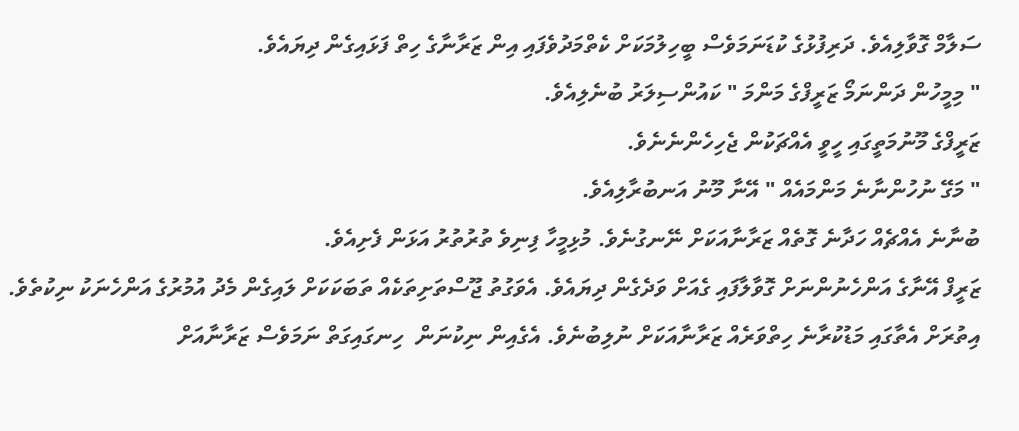ސަލާމް ގޮވާލިއެވެ. ދަރިފުޅުގެ ކުޑަނަމަވެސް ބީހިލުމަކަށް ކެތްމަދުވެފައި އިން ޒަރާނާގެ ހިތް ފަޅައިގެން ދިޔައެވެ.
" މިމީހުން ދަންނަމޯ ޒަރީފްގެ މަންމަ " ކައުންސިލަރު ބުނެލިއެވެ.
ޒަރީފްގެ މޫނުމަތީގައި ހީވީ އެއްޗަކުން ޖެހިހެންނެނެވެ.
" މަގޭ ނުހުންނާނެ މަންމައެއް " އޭނާ މޫނު އަނބުރާލިއެވެ.
ބުނާނެ އެއްޗެއް ހަދާނެ ގޮތެއް ޒަރާނާއަކަށް ނޭނގުނެވެ. މުޅިމީހާ ފިނިވެ ތުރުތުރު އަޅަން ފެށިއެވެ.
ޒަރީފް އޭނާގެ އަންހެނުންނަށް ގޮވާލާފައި ގެއަށް ވަދެގެން ދިޔައެވެ. އެވަގުތު ޖޫސްތަށިތަކެއް ތަބަކަކަށް ލައިގެން މެދު އުމުރުގެ އަންހެނަކު ނިކުތެވެ.
އިތުރަށް އެތާގައި މަޑުކުރާނެ ހިތްވަރެއް ޒަރާނާއަކަށް ނުލިބުނެވެ. އެގެއިން ނިކުނަން  ހިނގައިގަތް ނަމަވެސް ޒަރާނާއަށް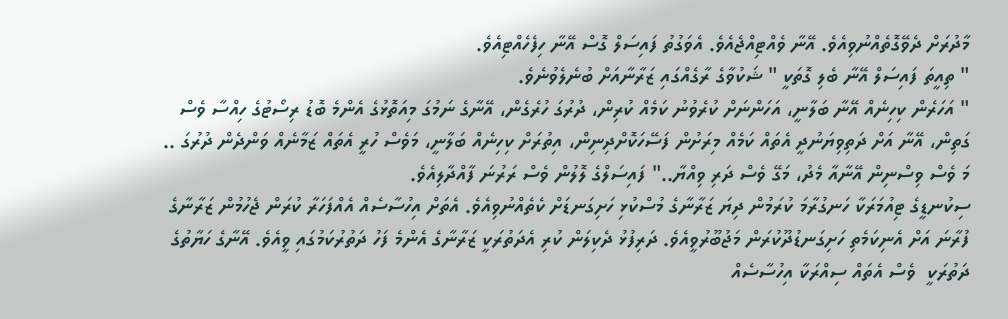މާދުރަށް ދެވޭގޮތެއްނުވިއެވެ. އޭނާ ވެއްޓިއްޖެއެވެ. އެވަގުތު ފައިސަލް ގޮސް އޭނާ ހިފެހެއްޓިއެވެ.
" ތިއީތަ ފައިސަލް އޭނާ ބެލި ގޮތަކީ " ޝަކުވާގެ ރާގެއްގައި ޒަރާނާއަށް ބުނެލެވުނެވެ.
" އަހަރެން ކިހިނެއް އޭނާ ބަލާނީ، އަހަންނަށް ކުރެވުނު ކަމެއް ކުރިން، ދުރުގަ ހުރެގެން، އޭނާގެ ނަމުގަ މިއަތޮޅުގެ އެންމެ ބޮޑު ރިސޯޓުގެ ހިއްސާ ވެސް ގަތިން، އޭނާ އަށް ދަތިވިޔަނުދީ އެތައް ކަމެއް މިރަށުން ފަސޭހަކޮށްދިނިން، އިތުރަށް ކިހިނެއް ބަލާނީ، މަވެސް ހުރީ އެތައް ޒަމާނެއް ވަންދެން ދުރުގަ .. މަ ވެސް ވިސްނިން އޭނާއާ މެދު، މަގޭ ވެސް ދަރި ވިއްޔާ.." ފައިސަލްގެ ލޮލުން ވެސް ރަރުނަ ފާއްދާލިއެވެ.
ސިކުނޑީގެ ޓިއުމަރަކާ ހަނގުރާމަ ކުރަމުން ދިޔަ ޒަރާނާގެ މުސްކުޅި ހަށިގަނޑަށް ކެތެއްނުވިއެވެ. އެތަށް އިހުސާސެއް އެއްފަހަރާ ކުރަން ޖެހުމުން ޒަރާނާގެ ފުރާނަ އަށް އެނިކަމެތި ހަށިގަނޑުދޫކުރަން މަޖުބޫރުވީއެވެ. ދަރިފުޅު ދެކިލަން ކުރި އެދަތުރަކީ ޒަރާނާގެ އެންމެ ފަހު ދަތުރުކަމުގައި ވީއެވެ. އޭނާގެ ހަޔާތުގެ ދަތުރަކީ  ވެސް އެތައް ސިއްރަކާ އިހުސާސެއް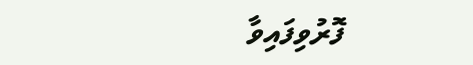ފޮރުވިފައިވާ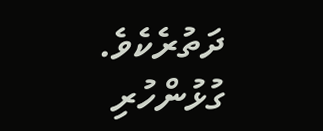ދަތުރެކެވެ.
ގުޅުންހުރި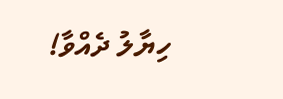ހިޔާލު ދެއްވާ!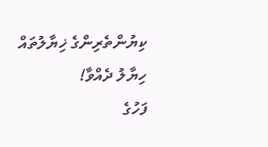ކިޔުންތެރިންގެ ޚިޔާލުތައް
ހިޔާލު ދެއްވާ!
ފަހުގެ